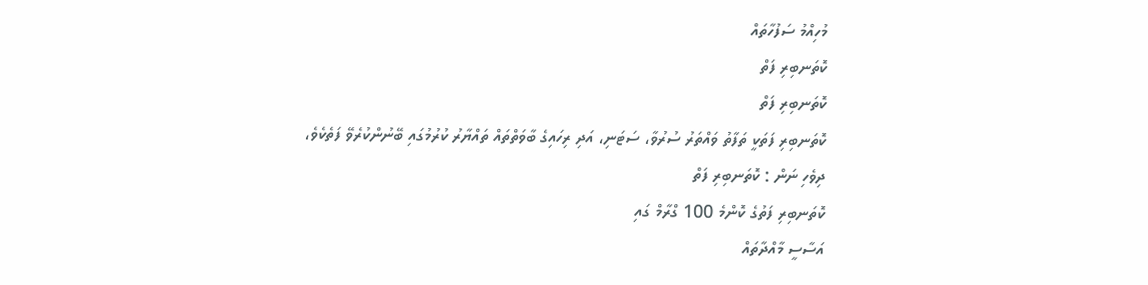މުހިއްމު ސަފުހާތައް
ކޮތަނބިރި ފަތް
ކޮތަނބިރި ފަތް
ކޮތަނބިރި ފަތަކީ ތަފާތު ވައްތަރު ސުރުވާ، ސަޓަނި، އަދި ރިހައިގެ ބާވަތްތައް ތައްޔާރު ކުރުމުގައި ބޭނުންކުރެވޭ ފަތެކެވެ،
ދިވެހި ނަން : ކޮތަނބިރި ފަތް
ކޮތަނބިރި ފަތުގެ ކޮންމެ 100 ގްރާމް ގައި
އަސާސީ މާއްދާތައް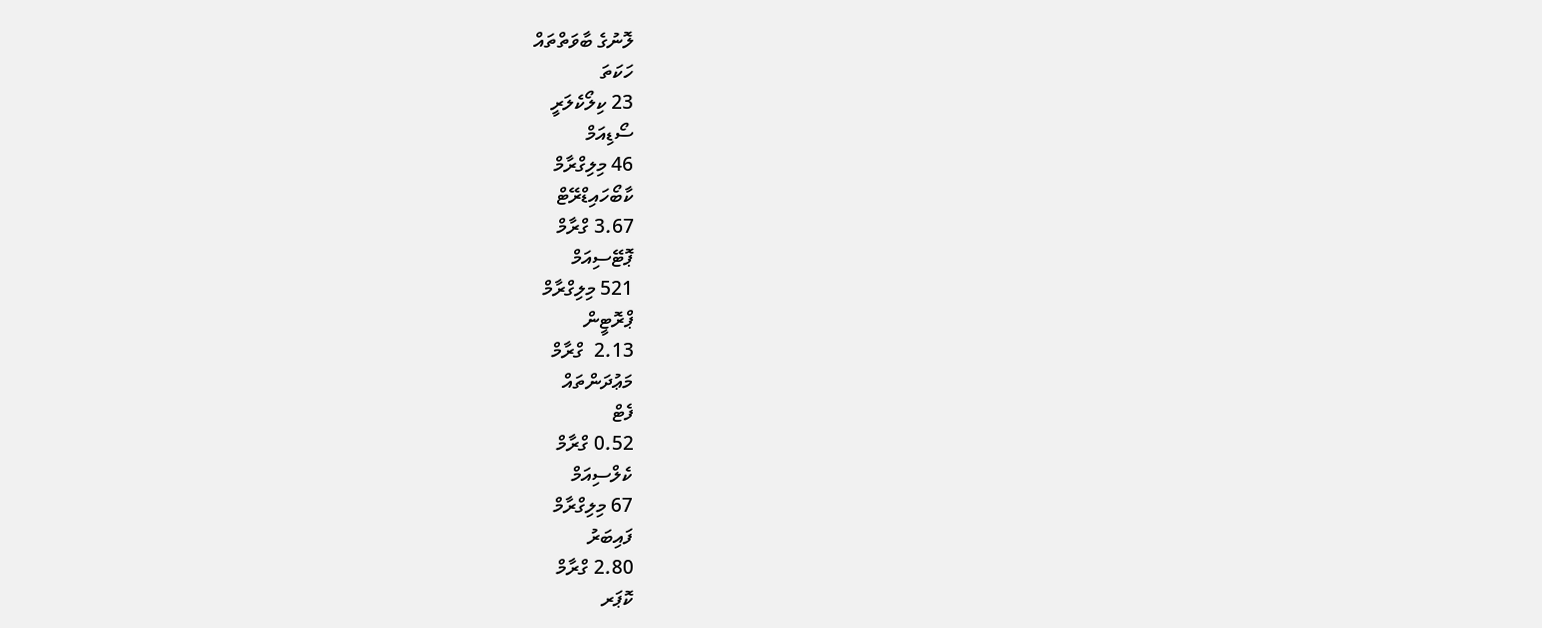ލޮނުގެ ބާވަތްތައް
ހަކަތަ
23 ކިލޯކެލަރީ
ސޯޑިއަމް
46 މިލިގްރާމް
ކާބޯހައިޑްރޭޓް
3.67 ގްރާމް
ޕޮޓޭސިއަމް
521 މިލިގްރާމް
ޕްރޮޓީން
2.13  ގްރާމް
މަޢުދަންތައް
ފެޓް
0.52 ގްރާމް
ކެލްސިއަމް
67 މިލިގްރާމް
ފައިބަރު
2.80 ގްރާމް
ކޮޕަރ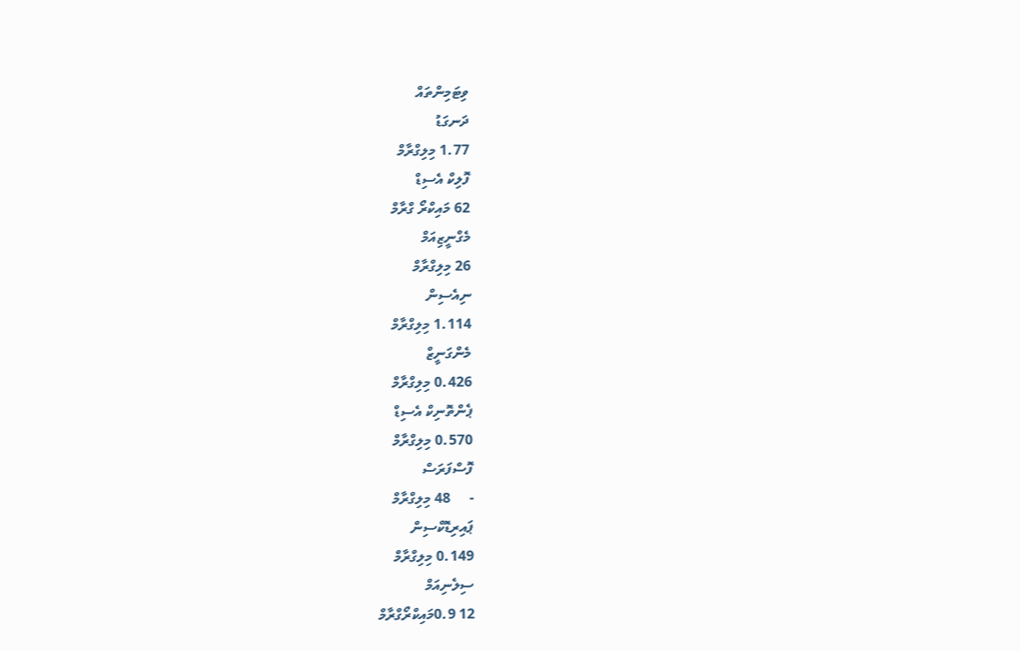ވިޓަމިންތައް
ދަނގަޑު
1.77 މިލިގްރާމް
ފޮލިކް އެސިޑް
62 މައިކްރޯ ގްރާމް
މެގްނީޒިއަމް
26 މިލިގްރާމް
ނިއެސިން
1.114 މިލިގްރާމް
މެންގަނީޒް
0.426 މިލިގްރާމް
ޕެންތޮނިކް އެސިޑް
0.570 މިލިގްރާމް
ފޮސްފަރަސް
-     48 މިލިގްރާމް
ޕައިރިޑޮކްސިން
0.149 މިލިގްރާމް
ސިލެނިއަމް
12 0.9މައިކްރޯގްރާމް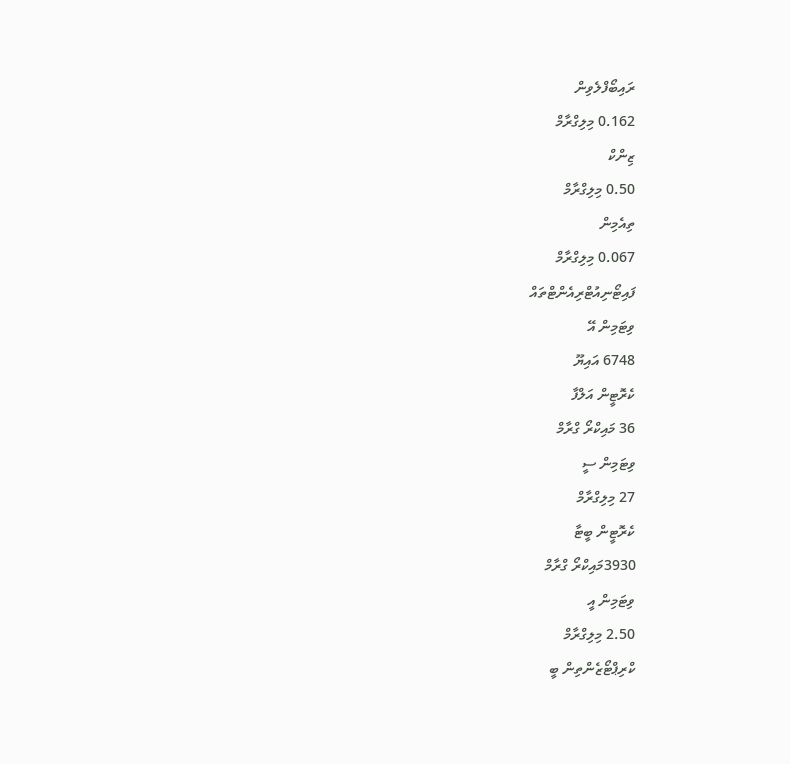ރައިބޯފްލެވިން
0.162 މިލިގްރާމް
ޒިންކް
0.50 މިލިގްރާމް
ތިއެމިން
0.067 މިލިގްރާމް
ފައިޓޯނިއުޓްރިއެންޓްތައް
ވިޓަމިން އޭ
6748 އައިޔޫ
ކެރޮޓީން އަލްފާ
36 މައިކްރޯ ގްރާމް
ވިޓަމިން ސީ
27 މިލިގްރާމް
ކެރޮޓީން ބީޓާ
3930މައިކްރޯ ގްރާމް
ވިޓަމިން އީ
2.50 މިލިގްރާމް
ކްރިޕްޓޯޒެންތިން ބީ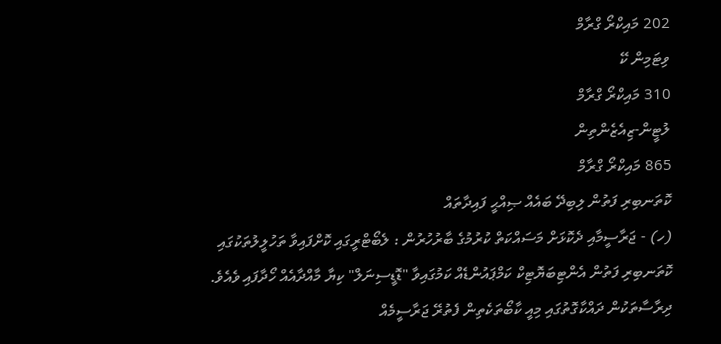202 މައިކްރޯ ގްރާމް
ވިޓަމިން ކޭ
310 މައިކްރޯ ގްރާމް
ލުޓީން-ޒިއެޒެންތިން
865 މައިކްރޯ ގްރާމް
ކޮތަނބިރި ފަތުން ލިބިދޭ ބައެއް ޞިއްޙީ ފައިދާތައް
(ހ) - ޖަރާސީމާއި ދެކޮޅަށް މަސައްކަތް ކުރުމުގެ ބާރުހުރުން : ލެބޯޓްރީގައި ކޮށްފައިވާ ތަހުލީލުތަކުގައި ކޮތަނބިރި ފަތުން އެންޓިބަޔޮޓިކް ކަމްޕައުންޑެއް ކަމުގައިވާ "ޑޮޑީސިނަލް" ކިޔާ މާއްދާއެއް ހޯދާފައި ވެއެވެ. ދިރާސާތަކުން ދައްކާގޮތުގައި މިއީ ކާބޯތަކެތިން ފެތުރޭ ޖަރާސީމެއް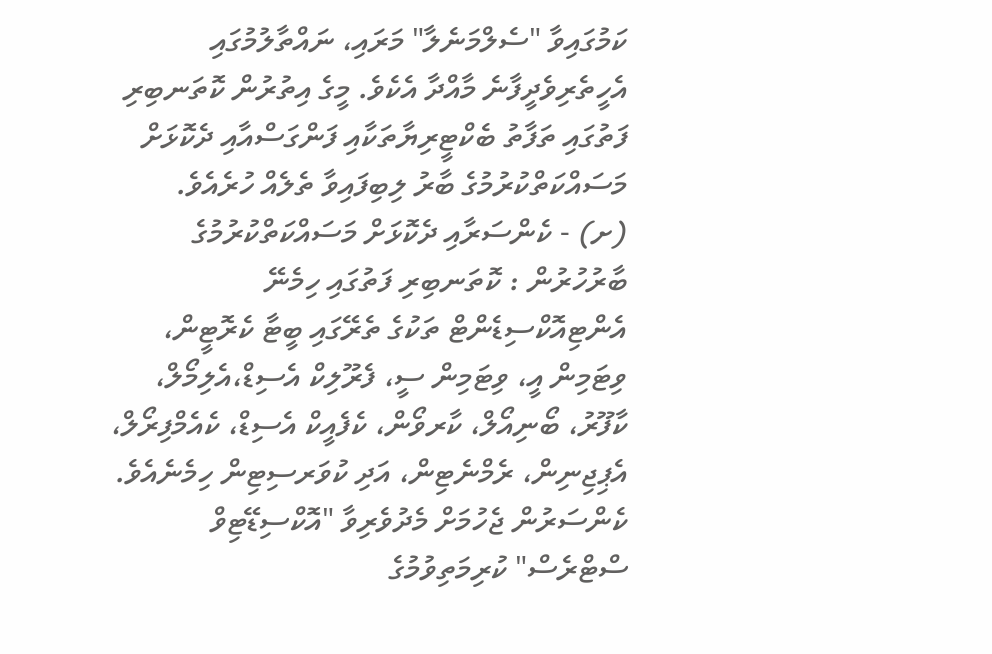ކަމުގައިވާ "ސެލްމަނެލާ" މަރައި، ނައްތާލުމުގައި އެހީތެރިވެދީފާނެ މާއްދާ އެކެވެ. މީގެ އިތުރުން ކޮތަނބިރި ފަތުގައި ތަފާތު ބެކްޓީރިޔާތަކާއި ފަންގަސްއާއި ދެކޮޅަށް މަސައްކަތްކުރުމުގެ ބާރު ލިބިފައިވާ ތެލެއް ހުރެއެވެ.
(ށ) - ކެންސަރާއި ދެކޮޅަށް މަސައްކަތްކުރުމުގެ ބާރުހުރުން : ކޮތަނބިރި ފަތުގައި ހިމެނޭ އެންޓިއޮކްސިޑެންޓް ތަކުގެ ތެރޭގައި ބީޓާ ކެރޮޓީން، ވިޓަމިން އީ، ވިޓަމިން ސީ، ފެރޫލިކް އެސިޑް،އެލިމޯލް، ކާފޫރު، ބޯނިއޯލް، ކާރވޯން، ކެފެއީކް އެސިޑް، ކެއެމްފިރޯލް، އެޕިޖިނިން، ރެމްނެޓިން، އަދި ކުވަރސިޓިން ހިމެނެއެވެ. ކެންސަރުން ޖެހުމަށް މެދުވެރިވާ "އޮކްސިޑޭޓިވް ސްޓްރެސް" ކުރިމަތިވުމުގެ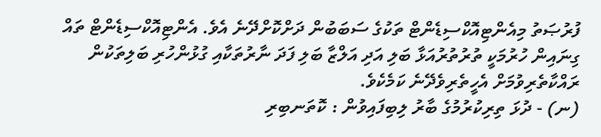ފުރުޞަތު މިއެންޓިއޮކްސިޑެންޓް ތަކުގެ ސަބަބުން ދަށްކޮށްދޭނެ އެވެ. އެންޓިއޮކްސިޑެންޓް ތައް ގިނައިން ހުރުމަކީ ތުރުތުރުއަޅާ ބަލި އަދި އަލްޒާ ބަލި ފަދަ ނާރުތަކާއި ގުޅުންހުރި ބަލިތަކުން ރައްކާތެރިވުމަށް އެހީތެރިވެދޭނެ ކަމެކެވެ.
(ނ) - ދުޅަ ތިރިކުރުމުގެ ބާރު ލިބިފައިވުން : ކޮތަނބިރި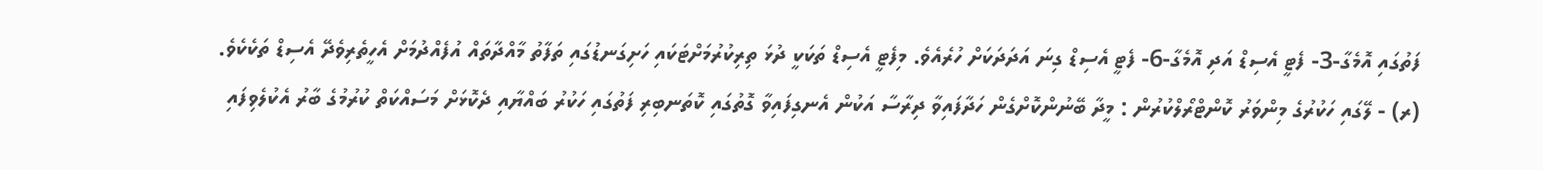ފަތުގައި އޮމެގާ-3- ފެޓީ އެސިޑް އަދި އޮމެގާ-6- ފެޓީ އެސިޑް ގިނަ އަދަދަކަށް ހުރެއެވެ. މިފެޓީ އެސިޑް ތަކަކީ ދުޅަ ތިރިކުރުމަށްޓަކައި ހަށިގަނޑުގައި ތަފާތު މާއްދާތައް އުފެއްދުމަށް އެހީތެރިވެދޭ އެސިޑް ތަކެކެވެ.
(ރ) - ލޭގައި ހަކުރުގެ މިންވަރު ކޮންޓްރޯލްކުރުން : މީދާ ބޭނުންކޮށްގެން ހަދާފައިވާ ދިރާސާ އަކުން އެނގިފައިވާ ގޮތުގައި ކޮތަނބިރި ފަތުގައި ހަކުރު ބައްޔާއި ދެކޮޅަށް މަސައްކަތް ކުރުމުގެ ބާރު އެކުލެވިފައި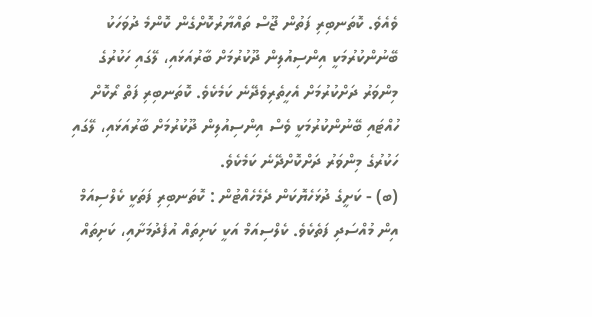ވެއެވެ. ކޮތަނބިރި ފަތުން ޖޫސް ތައްޔާރުކޮށްގެން ކޮންމެ ދުވަހަކު ބޭނުންކުރުމަކީ އިންސިއުލިން ދޫކުރުމަށް ބާރުއަޅައި، ލޭގައި ހަކުރުގެ މިންވަރު ދަށްކުރުމަށް އެހީތެރިވެދޭނެ ކަމެކެވެ. ކޮތަނބިރި ފަތް ރޯކޮށް ހުއްޓައި ބޭނުންކުރުމަކީ ވެސް އިންސިއުލިން ދޫކުރުމަށް ބާރުއަޅައި، ލޭގައި ހަކުރުގެ މިންވަރު ދަށްކޮށްދޭނެ ކަމެކެވެ.
(ބ) - ކަށީގެ ދުޅަހެޔޮކަން ދެމެހެއްޓުން : ކޮތަނބިރި ފަތަކީ ކެލްސިއަމް އިން މުއްސަދި ފަތެކެވެ. ކެލްސިއަމް އަކީ ކަށިތައް އުފެދުމަށާއި، ކަށިތައް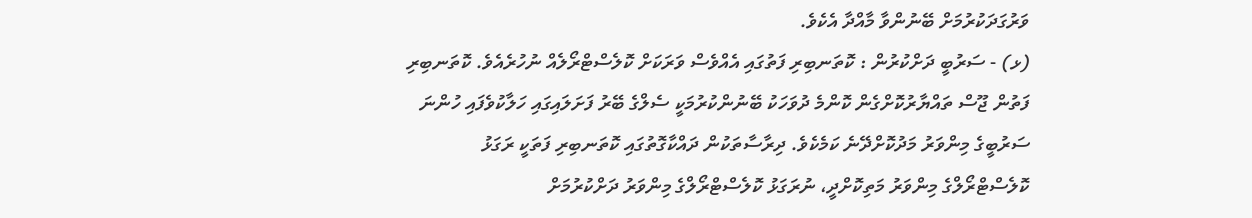ވަރުގަދަކުރުމަށް ބޭނުންވާ މާއްދާ އެކެވެ.
(ޅ) - ސަރުބީ ދަށްކުރުން : ކޮތަނބިރި ފަތުގައި އެއްވެސް ވަރަކަށް ކޮލެސްޓްރޯލެއް ނުހުރެއެވެ. ކޮތަނބިރި ފަތުން ޖޫސް ތައްޔާރުކޮށްގެން ކޮންމެ ދުވަހަކު ބޭނުންކުރުމަކީ ސެލްގެ ބޭރު ފަށަލައިގައި ހަލާކުވެފައި ހުންނަ ސަރުބީގެ މިންވަރު މަދުކޮށްދޭނެ ކަމެކެވެ. ދިރާސާތަކުން ދައްކާގޮތުގައި ކޮތަނބިރި ފަތަކީ ރަގަޅު ކޮލެސްޓްރޯލްގެ މިންވަރު މަތިކޮށްދީ، ނުރަގަޅު ކޮލެސްޓްރޯލްގެ މިންވަރު ދަށްކުރުމަށް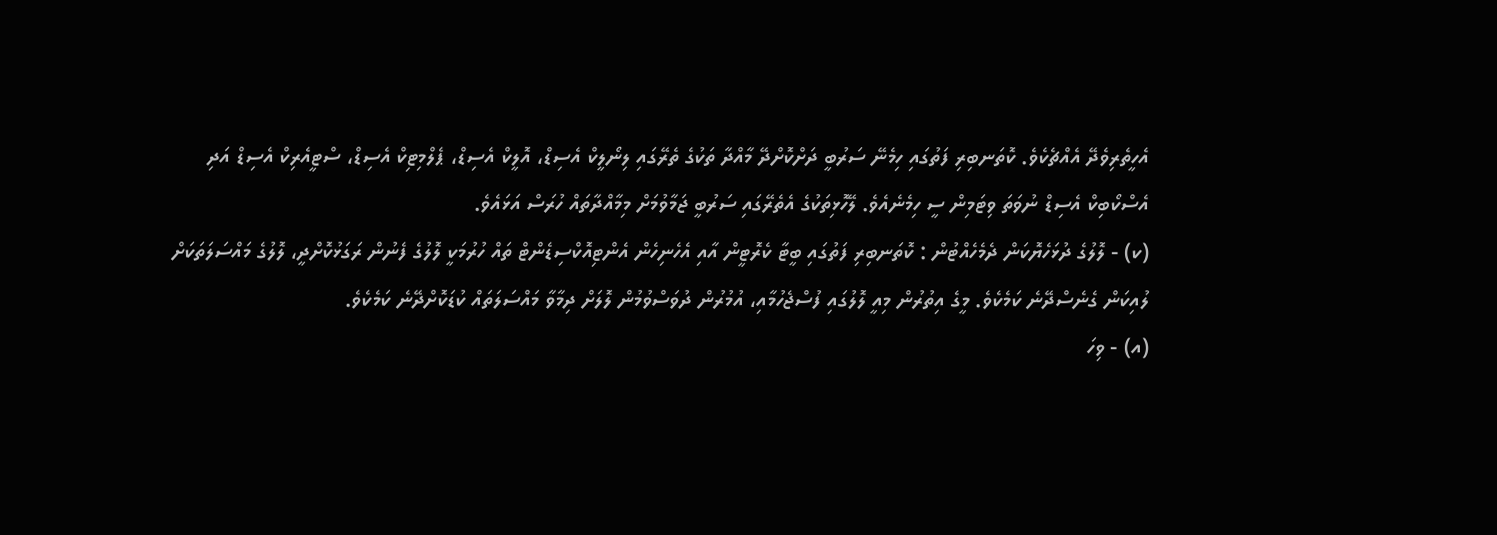އެހީތެރިވެދޭ އެއްޗެކެވެ. ކޮތަނބިރި ފަތުގައި ހިމެނޭ ސަރުބީ ދަށްކޮށްދޭ މާއްދާ ތަކުގެ ތެރޭގައި ލިނޯލީކް އެސިޑް، އޮލީކް އެސިޑް، ޕެލްމިޓިކް އެސިޑް، ސްޓީއެރިކް އެސިޑް އަދި އެސްކޯބިކް އެސިޑް ނުވަތަ ވިޓަމިން ސީ ހިމެނެއެވެ. ލޭހޮޅިތަކުގެ އެތެރޭގައި ސަރުބީ ޖަމާވުމަށް މިމާއްދާތައް ހުރަސް އަޅައެވެ.
(ކ) - ލޮލުގެ ދުޅަހެޔޮކަން ދެމެހެއްޓުން : ކޮތަނބިރި ފަތުގައި ބީޓާ ކެރޮޓީން އާއި އެހެނިހެން އެންޓިއޮކްސިޑެންޓް ތައް ހުރުމަކީ ލޮލުގެ ފެނުން ރަގަޅުކޮށްދީ، ލޮލުގެ މައްސަލަތަކަށް ލުއިކަން ގެނެސްދޭނެ ކަމެކެވެ. މީގެ އިތުރުން މިއީ ލޮލުގައި ފުސްޖެހުމާއި، އުމުރުން ދުވަސްވުމުން ލޮލަށް ދިމާވާ މައްސަލަތައް ކުޑަކޮށްދޭނެ ކަމެކެވެ.
(އ) - ވިހަ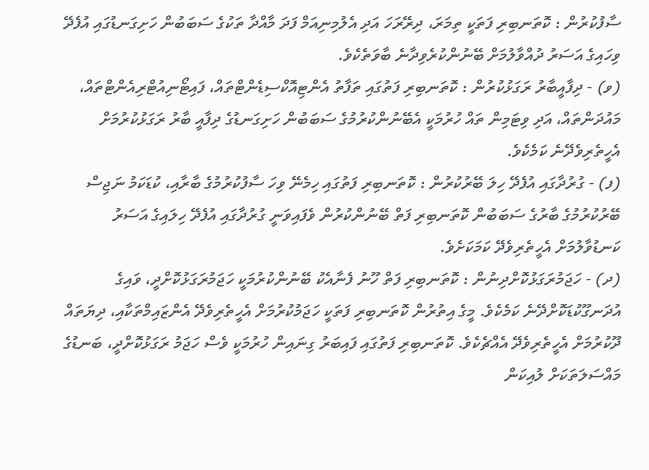ސާފުކުރުން : ކޮތަނބިރި ފަތަކީ ތިމަރަ، ދިރޭރަހަ އަދި އެލުމިނިއަމް ފަދަ މާއްދާ ތަކުގެ ސަބަބުން ހަށިގަނޑުގައި އުފެދޭ ވިހައިގެ އަސަރު ދުއްވާލުމަށް ބޭނުންކުރެވިދާނެ ބާވަތެކެވެ.
(ވ) - ދިފާއީބާރު ރަގަޅުކުރުން : ކޮތަނބިރި ފަތުގައި ތަފާތު އެންޓިއޮކްސިޑެންޓްތައް، ފައިޓޯނިއުޓްރިއެންޓްތައް، މައުދަންތައް، އަދި ވިޓަމިން ތައް ހުރުމަކީ އެބޭނުންކުރުމުގެ ސަބަބުން ހަށިގަނޑުގެ ދިފާއީ ބާރު ރަގަޅުކުރުމަށް އެހީތެރިވެދޭނެ ކަމެކެވެ.
(ފ) - ގުރުދާގައި އުފެދޭ ހިލަ ބޭރުކުރުން : ކޮތަނބިރި ފަތުގައި ހިމެނޭ ވިހަ ސާފުކުރުމުގެ ބާރާއި، ކުޑަކަމު ނަޖިސް ބޭރުކުރުމުގެ ބާރުގެ ސަބަބުން ކޮތަނބިރި ފަތް ބޭނުންކުރުން ވެފައިވަނީ ގުރުދާގައި އުފެދޭ ހިލައިގެ އަސަރު ކަނޑުވާލުމަށް އެހީތެރިވެދޭ ކަމަކަށެވެ.
(ދ) - ހަޖަމުރަގަޅުކޮށްދިނުން : ކޮތަނބިރި ފަތް ހޫނު ފެނާއެކު ބޭނުންކުރުމަކީ ހަޖަމުރަގަޅުކޮށްދީ، ވައިގެ އުދަނގޫކުޑަކޮށްދޭނެ ކަމެކެވެ. މީގެ އިތުރުން ކޮތަނބިރި ފަތަކީ ހަޖަމުކުރުމަށް އެހީތެރިވެދޭ އެންޒައިމްތަކާއި، ދިޔަތައް ދޫކުރުމަށް އެހީތެރިވެދޭ އެއްޗެކެވެ. ކޮތަނބިރި ފަތުގައި ފައިބަރު ގިނައިން ހުރުމަކީ ވެސް ހަޖަމު ރަގަޅުކޮށްދީ، ބަނޑުގެ މައްސަލަތަކަށް ލުއިކަން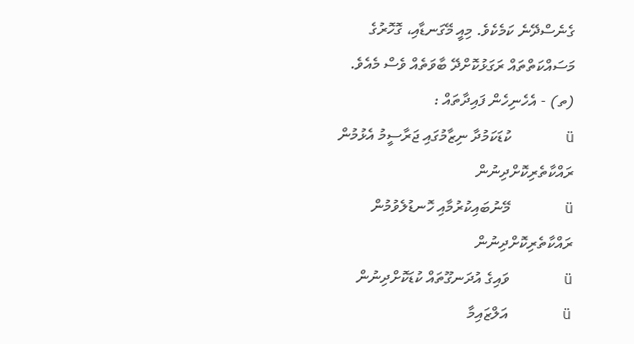ގެނެސްދޭނެ ކަމެކެވެ. މިއީ މޭގަނޑާއި، ގޮހޮރުގެ މަސައްކަތްތައް ރަގަޅުކޮށްދޭ ބާވަތެއް ވެސް މެއެވެ.
(ތ) - އެހެނިހެން ފައިދާތައް :
ü      ކުޑަކަމުދާ ނިޒާމުގައި ޖަރާސީމު އެޅުމުން ރައްކާތެރިކޮށްދިނުން
ü      މޭނުބައިކުރުމާއި ހޮނޑުލެވުމުން ރައްކާތެރިކޮށްދިނުން
ü      ވައިގެ އުދަނގޫތައް ކުޑަކޮށްދިނުން
ü      އަލްޒައިމާ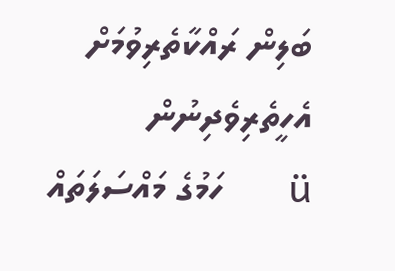ބަލިން ރައްކާތެރިވުމަށް އެހީތެރިވެދިނުން
ü      ހަމުގެ މައްސަލަތައް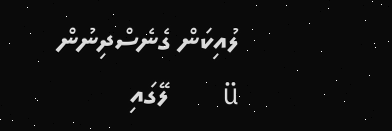ލުއިކަން ގެނެސްދިނުން
ü      ލޭގައި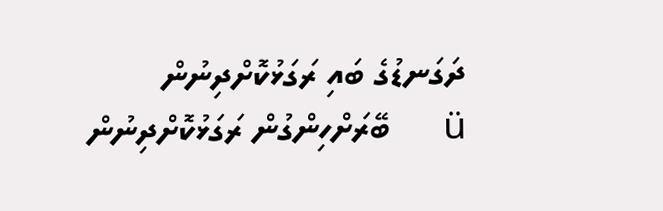ދަގަނޑުގެ ބައި ރަގަޅުކޮށްދިނުން
ü      ބޭރަށްހިންގުން ރަގަޅުކޮށްދިނުން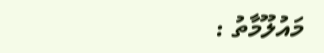މައުލޫމާތު :